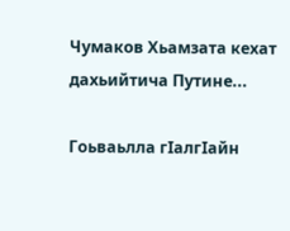Чумаков Хьамзата кехат дахьийтича Путине...

Гоьваьлла гIалгIайн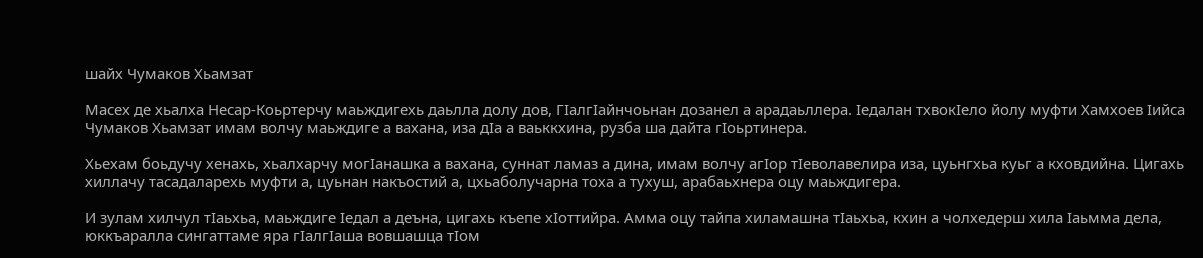шайх Чумаков Хьамзат

Масех де хьалха Несар-Коьртерчу маьждигехь даьлла долу дов, ГIалгIайнчоьнан дозанел а арадаьллера. Iедалан тхвокIело йолу муфти Хамхоев Iийса Чумаков Хьамзат имам волчу маьждиге а вахана, иза дIа а ваьккхина, рузба ша дайта гIоьртинера.

Хьехам боьдучу хенахь, хьалхарчу могIанашка а вахана, суннат ламаз а дина, имам волчу агIор тIеволавелира иза, цуьнгхьа куьг а кховдийна. Цигахь хиллачу тасадаларехь муфти а, цуьнан накъостий а, цхьаболучарна тоха а тухуш, арабаьхнера оцу маьждигера.

И зулам хилчул тIаьхьа, маьждиге Iедал а деъна, цигахь къепе хIоттийра. Амма оцу тайпа хиламашна тIаьхьа, кхин а чолхедерш хила Iаьмма дела, юккъаралла сингаттаме яра гIалгIаша вовшашца тIом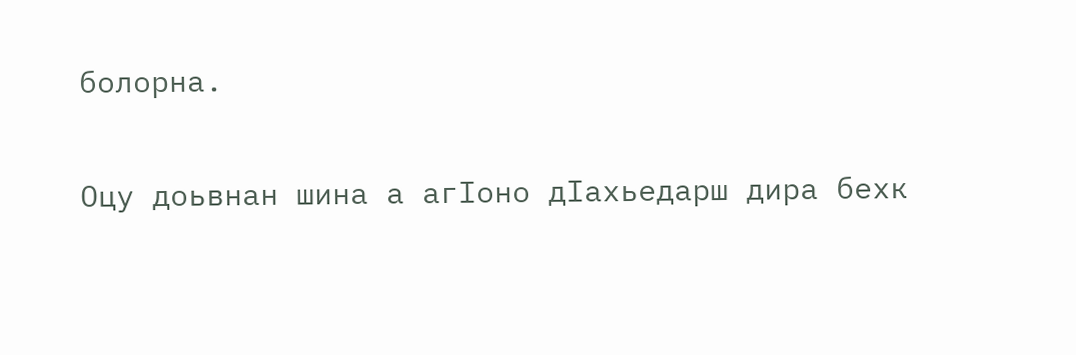болорна.

Оцу доьвнан шина а агIоно дIахьедарш дира бехк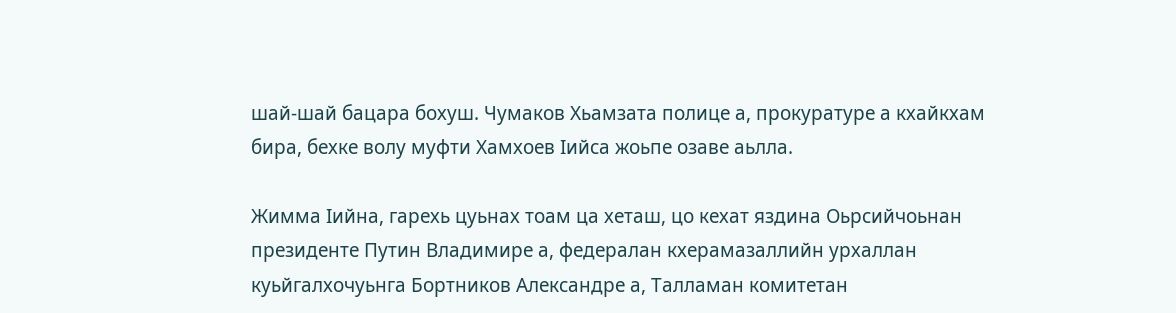шай-шай бацара бохуш. Чумаков Хьамзата полице а, прокуратуре а кхайкхам бира, бехке волу муфти Хамхоев Iийса жоьпе озаве аьлла.

Жимма Iийна, гарехь цуьнах тоам ца хеташ, цо кехат яздина Оьрсийчоьнан президенте Путин Владимире а, федералан кхерамазаллийн урхаллан куьйгалхочуьнга Бортников Александре а, Талламан комитетан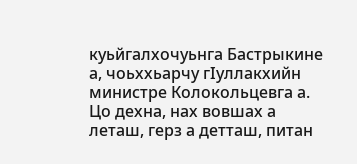куьйгалхочуьнга Бастрыкине а, чоьххьарчу гIуллакхийн министре Колокольцевга а. Цо дехна, нах вовшах а леташ, герз а детташ, питан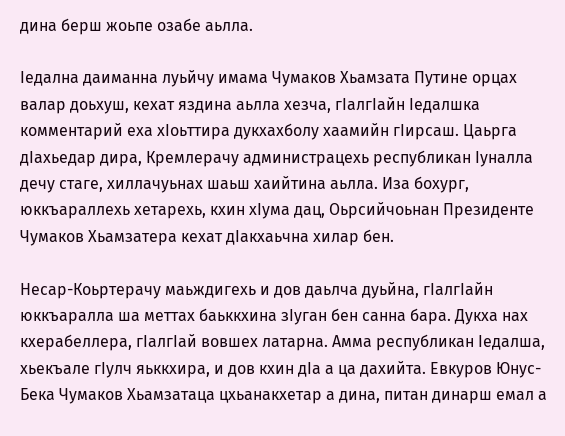дина берш жоьпе озабе аьлла.

Iедална даиманна луьйчу имама Чумаков Хьамзата Путине орцах валар доьхуш, кехат яздина аьлла хезча, гIалгIайн Iедалшка комментарий еха хIоьттира дукхахболу хаамийн гIирсаш. Цаьрга дIахьедар дира, Кремлерачу администрацехь республикан Iуналла дечу стаге, хиллачуьнах шаьш хаийтина аьлла. Иза бохург, юккъараллехь хетарехь, кхин хIума дац, Оьрсийчоьнан Президенте Чумаков Хьамзатера кехат дIакхаьчна хилар бен.

Несар-Коьртерачу маьждигехь и дов даьлча дуьйна, гIалгIайн юккъаралла ша меттах баьккхина зIуган бен санна бара. Дукха нах кхерабеллера, гIалгIай вовшех латарна. Амма республикан Iедалша, хьекъале гIулч яьккхира, и дов кхин дIа а ца дахийта. Евкуров Юнус-Бека Чумаков Хьамзатаца цхьанакхетар а дина, питан динарш емал а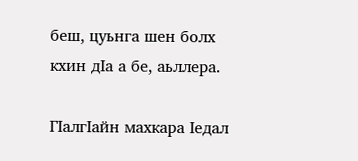беш, цуьнга шен болх кхин дIа а бе, аьллера.

ГIалгIайн махкара Iедал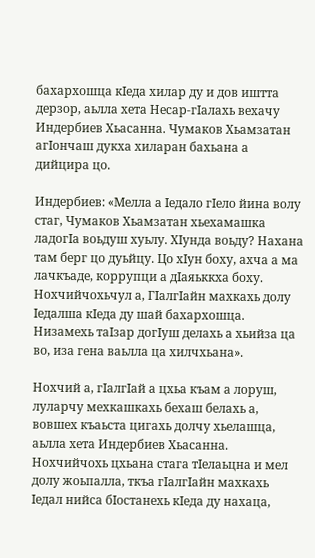бахархошца кIеда хилар ду и дов иштта дерзор, аьлла хета Несар-гIалахь вехачу Индербиев Хьасанна. Чумаков Хьамзатан агIончаш дукха хиларан бахьана а дийцира цо.

Индербиев: «Мелла а Iедало гIело йина волу стаг, Чумаков Хьамзатан хьехамашка ладогIа воьдуш хуьлу. ХIунда воьду? Нахана там берг цо дуьйцу. Цо хIун боху, ахча а ма лачкъаде, коррупци а дIаяьккха боху. Нохчийчохьчул а, ГIалгIайн махкахь долу Iедалша кIеда ду шай бахархошца. Низамехь таIзар догIуш делахь а хьийза ца во, иза гена ваьлла ца хилчхьана».

Нохчий а, гIалгIай а цхьа къам а лоруш, луларчу мехкашкахь бехаш белахь а, вовшех къаьста цигахь долчу хьелашца, аьлла хета Индербиев Хьасанна. Нохчийчохь цхьана стага тIелаьцна и мел долу жоьпалла, ткъа гIалгIайн махкахь Iедал нийса бIостанехь кIеда ду нахаца,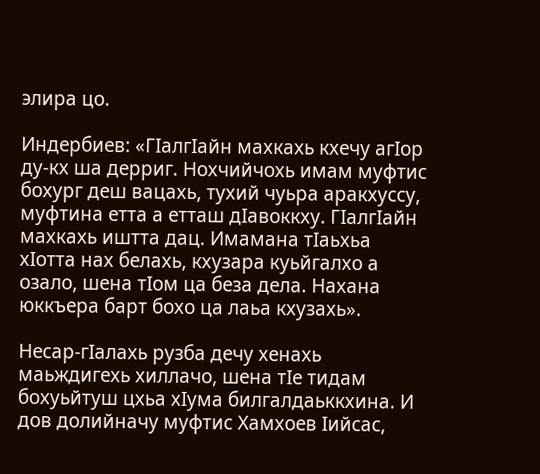элира цо.

Индербиев: «ГIалгIайн махкахь кхечу агIор ду-кх ша дерриг. Нохчийчохь имам муфтис бохург деш вацахь, тухий чуьра аракхуссу, муфтина етта а етташ дIавоккху. ГIалгIайн махкахь иштта дац. Имамана тIаьхьа хIотта нах белахь, кхузара куьйгалхо а озало, шена тIом ца беза дела. Нахана юккъера барт бохо ца лаьа кхузахь».

Несар-гIалахь рузба дечу хенахь маьждигехь хиллачо, шена тIе тидам бохуьйтуш цхьа хIума билгалдаьккхина. И дов долийначу муфтис Хамхоев Iийсас,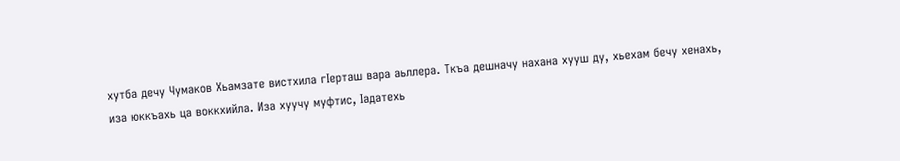хутба дечу Чумаков Хьамзате вистхила гIерташ вара аьллера. Ткъа дешначу нахана хууш ду, хьехам бечу хенахь, иза юккъахь ца воккхийла. Иза хуучу муфтис, Iадатехь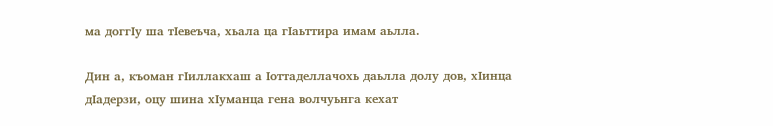ма доггIу ша тIевеъча, хьала ца гIаьттира имам аьлла.

Дин а, къоман гIиллакхаш а Iоттаделлачохь даьлла долу дов, хIинца дIадерзи, оцу шина хIуманца гена волчуьнга кехат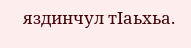яздинчул тIаьхьа.